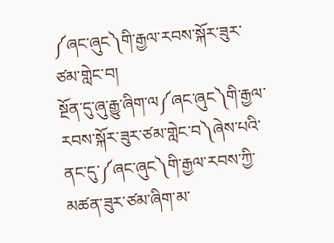༼ཞང་ཞུང༽གི་རྒྱལ་རབས་སྐོར་ཟུར་ཙམ་གླེང་བ།
སྔོན་དུ་ཞུ་རྒྱུ་ཞིག་ལ༼ཞང་ཞུང༽གི་རྒྱལ་རབས་སྐོར་ཟུར་ཙམ་གླེང་བ༽ཞེས་པའི་ནང་དུ་༼ཞང་ཞུང༽གི་རྒྱལ་རབས་ཀྱི་མཚན་ཟུར་ཙམ་ཞིག་མ་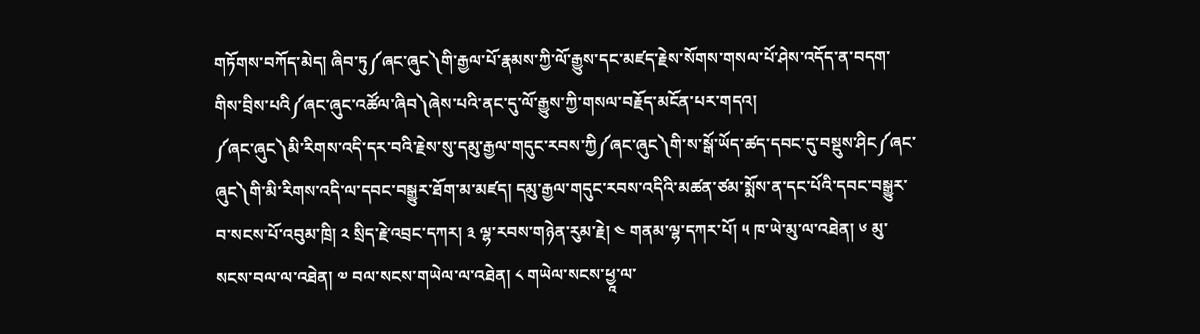གཏོགས་བཀོད་མེད། ཞིབ་ཏུ༼ཞང་ཞུང༽གི་རྒྱལ་པོ་རྣམས་ཀྱི་ལོ་རྒྱུས་དང་མཛད་རྗེས་སོགས་གསལ་པོ་ཤེས་འདོད་ན་བདག་གིས་བྲིས་པའི༼ཞང་ཞུང་འཚོལ་ཞིབ༽ཞེས་པའི་ནང་དུ་ལོ་རྒྱུས་ཀྱི་གསལ་བརྗོད་མངོན་པར་གདའ།
༼ཞང་ཞུང༽མི་རིགས་འདི་དར་བའི་རྗེས་སུ་དམུ་རྒྱལ་གདུང་རབས་ཀྱི༼ཞང་ཞུང༽གི་ས་སྒོ་ཡོད་ཚད་དབང་དུ་བསྡུས་ཤིང༼ཞང་ཞུང༽གི་མི་རིགས་འདི་ལ་དབང་བསྒྱུར་ཐོག་མ་མཛད། དམུ་རྒྱལ་གདུང་རབས་འདིའི་མཚན་ཙམ་སྨོས་ན་དང་པོའི་དབང་བསྒྱུར་བ་སངས་པོ་འབུམ་ཁྲི། ༢ སྲིད་རྗེ་འབྲང་དཀར། ༣ ལྷ་རབས་གཉེན་རུམ་རྗེ། ༤ གནམ་ལྷ་དཀར་པོ། ༥ ཁ་ཡེ་མུ་ལ་འཐེན། ༦ མུ་སངས་བལ་ལ་འཐེན། ༧ བལ་སངས་གཡེལ་ལ་འཐེན། ༨ གཡེལ་སངས་ཕྱཱ་ལ་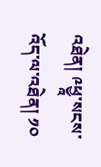འཐེན། ༩ཕྱཱ་སངས་འོད་ལ་འཐེན། ༡༠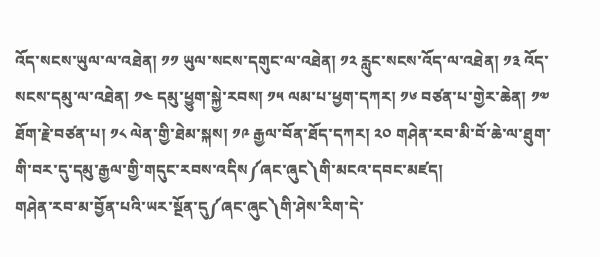འོད་སངས་ཡུལ་ལ་འཐེན། ༡༡ ཡུལ་སངས་དགུང་ལ་འཐེན། ༡༢ རླུང་སངས་འོད་ལ་འཐེན། ༡༣ འོད་སངས་དམུ་ལ་འཐེན། ༡༤ དམུ་ཕྱུག་སྐྱེ་རབས། ༡༥ ལམ་པ་ཕྱག་དཀར། ༡༦ བཙན་པ་གྱེར་ཆེན། ༡༧ ཐོག་རྗེ་བཙན་པ། ༡༨ ལེན་གྱི་ཐེམ་སྐས། ༡༩ རྒྱལ་བོན་ཐོད་དཀར། ༢༠ གཤེན་རབ་མི་བོ་ཆེ་ལ་ཐུག་གི་བར་དུ་དམུ་རྒྱལ་གྱི་གདུང་རབས་འདིས༼ཞང་ཞུང༽གི་མངའ་དབང་མཛད།
གཤེན་རབ་མ་བྱོན་པའི་ཡར་སྔོན་དུ༼ཞང་ཞུང༽གི་ཤེས་རིག་དེ་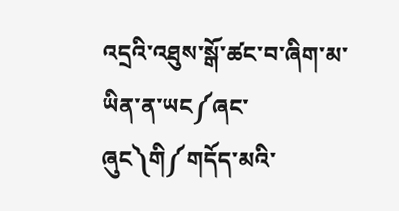འདྲའི་འཐུས་སྒོ་ཚང་བ་ཞིག་མ་ཡིན་ན་ཡང༼ཞང་ཞུང༽གི༼གདོད་མའི་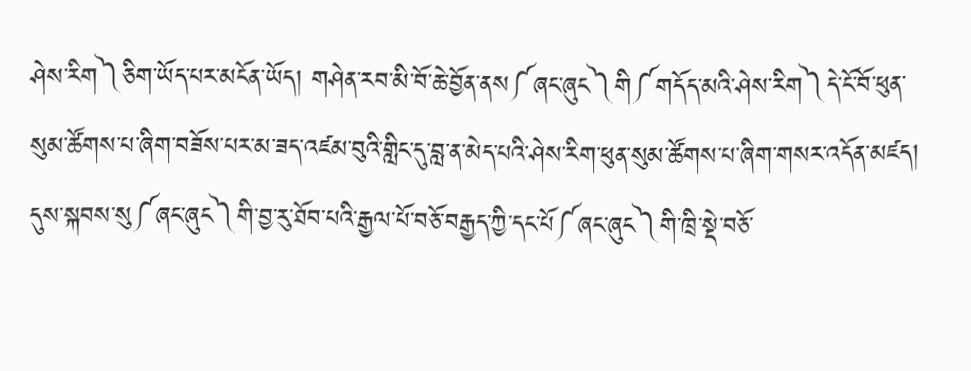ཤེས་རིག༽ཅིག་ཡོད་པར་མངོན་ཡོད། གཤེན་རབ་མི་བོ་ཆེ་བྱོན་ནས༼ཞང་ཞུང༽གི༼གདོད་མའི་ཤེས་རིག༽དེ་ངོ་བོ་ཕུན་སུམ་ཚོགས་པ་ཞིག་བཟོས་པར་མ་ཟད་འཛམ་བུའི་གླིང་དུ་བླ་ན་མེད་པའི་ཤེས་རིག་ཕུན་སུམ་ཚོགས་པ་ཞིག་གསར་འདོན་མཛད། དུས་སྐབས་སུ༼ཞང་ཞུང༽གི་བྱ་རུ་ཐོབ་པའི་རྒྱལ་པོ་བཅོ་བརྒྱད་ཀྱི་དང་པོ༼ཞང་ཞུང༽གི་ཁྲི་སྡེ་བཅོ་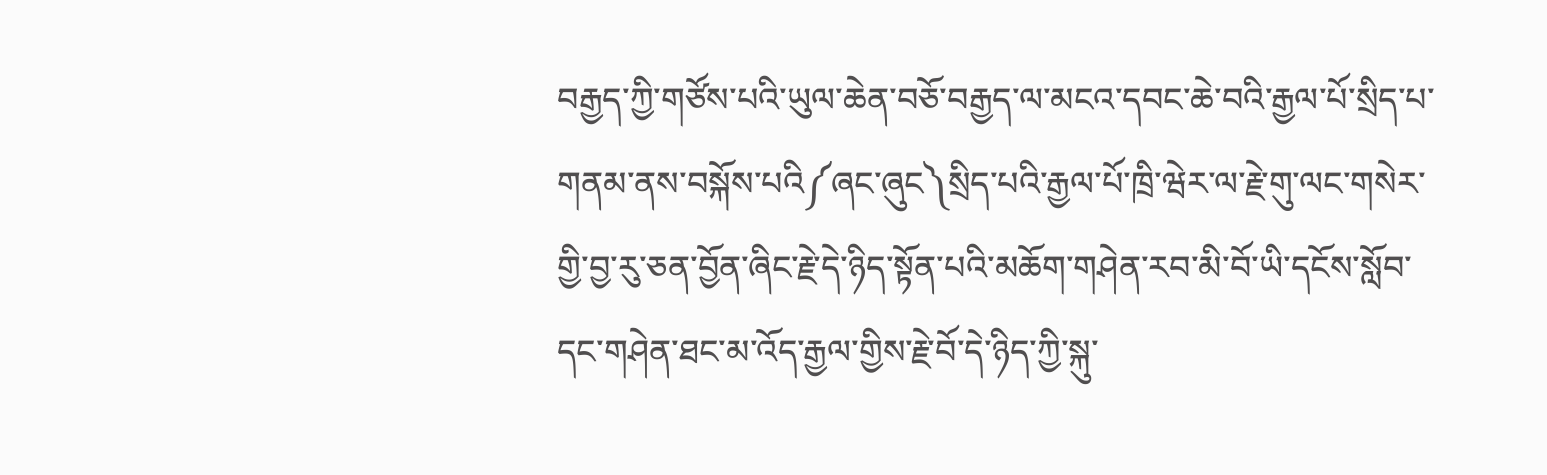བརྒྱད་ཀྱི་གཙོས་པའི་ཡུལ་ཆེན་བཅོ་བརྒྱད་ལ་མངའ་དབང་ཆེ་བའི་རྒྱལ་པོ་སྲིད་པ་གནམ་ནས་བསྐོས་པའི༼ཞང་ཞུང༽སྲིད་པའི་རྒྱལ་པོ་ཁྲི་ཝེར་ལ་རྗེ་གུ་ལང་གསེར་གྱི་བྱ་རུ་ཅན་བྱོན་ཞིང་རྗེ་དེ་ཉིད་སྟོན་པའི་མཆོག་གཤེན་རབ་མི་བོ་ཡི་དངོས་སློབ་དང་གཤེན་ཐང་མ་འོད་རྒྱལ་གྱིས་རྗེ་བོ་དེ་ཉིད་ཀྱི་སྐུ་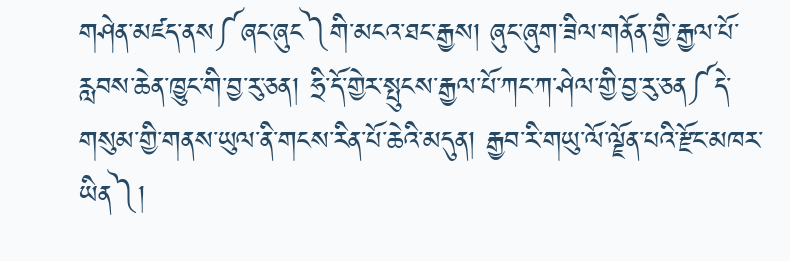གཤེན་མཛད་ནས༼ཞང་ཞུང༽གི་མངའ་ཐང་རྒྱས། ཞུང་ཞུག་ཟིལ་གནོན་གྱི་རྒྱལ་པོ་རླབས་ཆེན་ཁྱུང་གི་བྱ་རུ་ཅན། ཧྲི་དོ་གྱེར་སྤུངས་རྒྱལ་པོ་ཀང་ཀ་ཤེལ་གྱི་བྱ་རུ་ཅན༼དེ་གསུམ་གྱི་གནས་ཡུལ་ནི་གངས་རིན་པོ་ཆེའི་མདུན། རྒྱབ་རི་གཡུ་ལོ་ལྗོན་པའི་རྫོང་མཁར་ཡིན༽།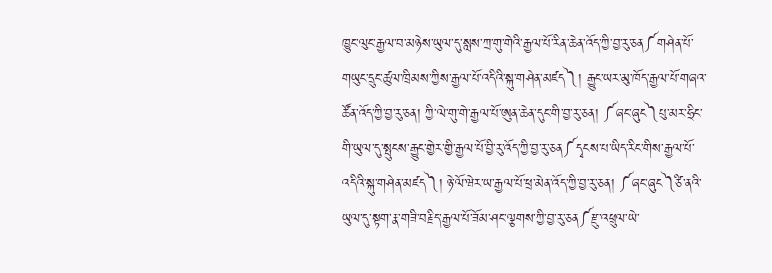ཁྱུང་ལུང་རྒྱལ་བ་མཉེས་ཡུལ་དུ་སླས་ཀྲ་གུ་གེའི་རྒྱལ་པོ་རིན་ཆེན་འོད་ཀྱི་བྱ་རུ་ཅན༼གཤེན་པོ་གཡུང་དྲུང་ཚུལ་ཁྲིམས་ཀྱིས་རྒྱལ་པོ་འདིའི་སྐུ་གཤེན་མཛད༽། རྒྱུང་ཡར་མུ་ཁོད་རྒྱལ་པོ་གཞའ་ཚོན་འོད་ཀྱི་བྱ་རུ་ཅན། ཀྱི་ལེ་གུ་གེ་རྒྱལ་པོ་ཨུན་ཆེན་དུང་གི་བྱ་རུ་ཅན། ༼ཞང་ཞུང༽པུ་མར་ཧྲིང་གི་ཡུལ་དུ་སྤུངས་རྒྱུང་གྱེར་གྱི་རྒྱལ་པོ་བྱི་རུ་འོད་ཀྱི་བྱ་རུ་ཅན༼དྭངས་པ་ཡིད་རིང་གིས་རྒྱལ་པོ་འདིའི་སྐུ་གཤེན་མཛད༽། ཉེ་ལོ་ཝེར་ཡ་རྒྱལ་པོ་ཕྲ་མེན་འོད་ཀྱི་བྱ་རུ་ཅན། ༼ཞང་ཞུང༽ཙི་ནའི་ཡུལ་དུ་སྟག་རྣ་གཟི་བརྗིད་རྒྱལ་པོ་ཟོམ་ཤང་ལྕགས་ཀྱི་བྱ་རུ་ཅན༼རྫུ་འཕྲུལ་ཡེ་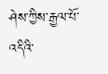ཤེས་ཀྱིས་རྒྱལ་པོ་འདིའི་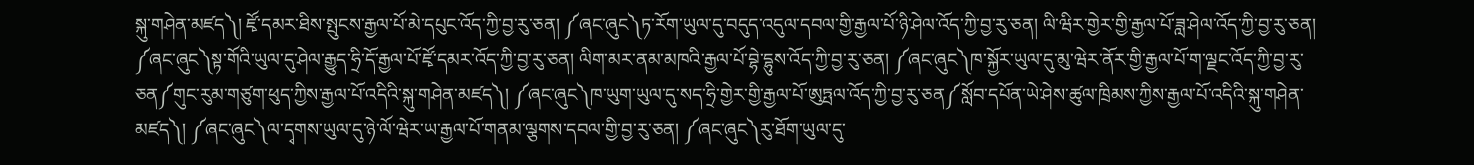སྐུ་གཤེན་མཛད༽། ཛྭོ་དམར་ཐིས་སྤུངས་རྒྱལ་པོ་མེ་དཔུང་འོད་ཀྱི་བྱ་རུ་ཅན། ༼ཞང་ཞུང༽ཏ་རོག་ཡུལ་དུ་བདུད་འདུལ་དབལ་གྱི་རྒྱལ་པོ་ཉི་ཤེལ་འོད་ཀྱི་བྱ་རུ་ཅན། ལི་ཝིར་གྱེར་གྱི་རྒྱལ་པོ་ཟླ་ཤེལ་འོད་ཀྱི་བྱ་རུ་ཅན། ༼ཞང་ཞུང༽སྟ་གོའི་ཡུལ་དུ་ཤེལ་རྒྱུད་ཧྲི་དོ་རྒྱལ་པོ་ཛྭོ་དམར་འོད་ཀྱི་བྱ་རུ་ཅན། ལིག་མར་ནམ་མཁའི་རྒྱལ་པོ་བྷེ་དྷུས་འོད་ཀྱི་བྱ་རུ་ཅན། ༼ཞང་ཞུང༽ཁ་སྐྱོར་ཡུལ་དུ་མུ་ཝེར་ནོར་གྱི་རྒྱལ་པོ་ག་ལྗང་འོད་ཀྱི་བྱ་རུ་ཅན༼གུང་རུམ་གཙུག་ཕུད་ཀྱིས་རྒྱལ་པོ་འདིའི་སྐུ་གཤེན་མཛད༽། ༼ཞང་ཞུང༽ཁ་ཡུག་ཡུལ་དུ་སད་ཧྲི་གྱེར་གྱི་རྒྱལ་པོ་ཨུཏྤལ་འོད་ཀྱི་བྱ་རུ་ཅན༼སློབ་དཔོན་ཡེ་ཤེས་ཚུལ་ཁྲིམས་ཀྱིས་རྒྱལ་པོ་འདིའི་སྐུ་གཤེན་མཛད༽། ༼ཞང་ཞུང༽ལ་དྭགས་ཡུལ་དུ་ཉེ་ལོ་ཝེར་ཡ་རྒྱལ་པོ་གནམ་ལྕགས་དབལ་གྱི་བྱ་རུ་ཅན། ༼ཞང་ཞུང༽རུ་ཐོག་ཡུལ་དུ་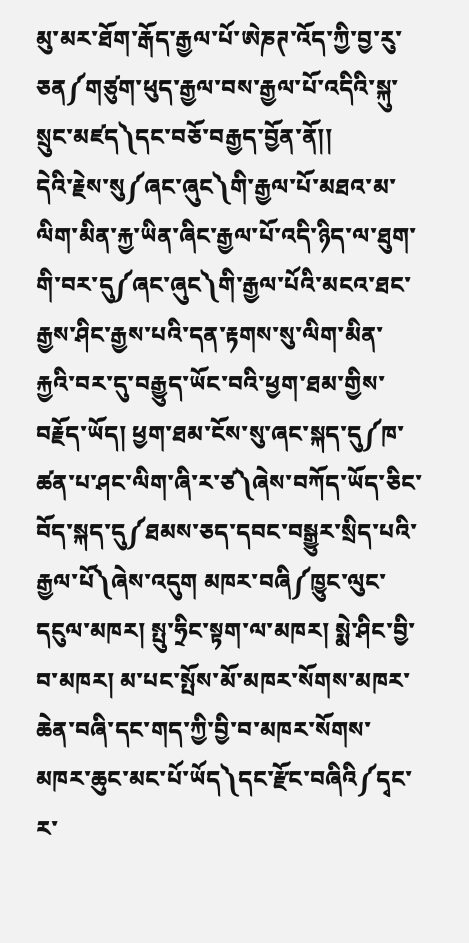མུ་མར་ཐོག་རྒོད་རྒྱལ་པོ་ཨེཎཊ་འོད་ཀྱི་བྱ་རུ་ཅན༼གཙུག་ཕུད་རྒྱལ་བས་རྒྱལ་པོ་འདིའི་སྐུ་སྲུང་མཛད༽དང་བཅོ་བརྒྱད་བྱོན་ནོ།།
དེའི་རྗེས་སུ༼ཞང་ཞུང༽གི་རྒྱལ་པོ་མཐའ་མ་ལིག་མིན་རྐྱ་ཡིན་ཞིང་རྒྱལ་པོ་འདི་ཉིད་ལ་ཐུག་གི་བར་དུ༼ཞང་ཞུང༽གི་རྒྱལ་པོའི་མངའ་ཐང་རྒྱས་ཤིང་རྒྱས་པའི་དན་རྟགས་སུ་ལིག་མིན་རྐྱའི་བར་དུ་བརྒྱུད་ཡོང་བའི་ཕྱག་ཐམ་གྱིས་བརྗོད་ཡོད། ཕྱག་ཐམ་ངོས་སུ་ཞང་སྐད་དུ༼ཁ་ཚན་པ་ཤང་ལིག་ཞི་ར་ཙ༽ཞེས་བཀོད་ཡོད་ཅིང་བོད་སྐད་དུ༼ཐམས་ཅད་དབང་བསྒྱུར་སྲིད་པའི་རྒྱལ་པོ༽ཞེས་འདུག མཁར་བཞི༼ཁྱུང་ལུང་དངུལ་མཁར། སྤུ་ཧྲིང་སྟག་ལ་མཁར། སྨེ་ཤིང་བྱི་བ་མཁར། མ་པང་སྤོས་མོ་མཁར་སོགས་མཁར་ཆེན་བཞི་དང་གད་ཀྱི་བྱི་བ་མཁར་སོགས་མཁར་ཆུང་མང་པོ་ཡོད༽དང་རྫོང་བཞིའི༼དྭང་ར་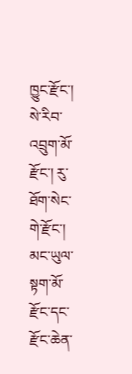ཁྱུང་རྫོང་། སེ་རིབ་འབྲུག་མོ་རྫོང་། རུ་ཐོག་སེང་གེ་རྫོང་། མང་ཡུལ་སྟག་མོ་རྫོང་དང་རྫོང་ཆེན་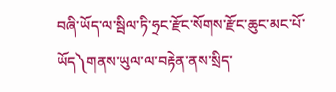བཞི་ཡོད་ལ་སྦིལ་ཏི་ཧྲང་རྫོང་སོགས་རྫོང་ཆུང་མང་པོ་ཡོད༽གནས་ཡུལ་ལ་བརྟེན་ནས་སྲིད་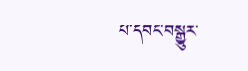པ་དབང་བསྒྱུར་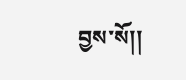བྱས་སོ།།